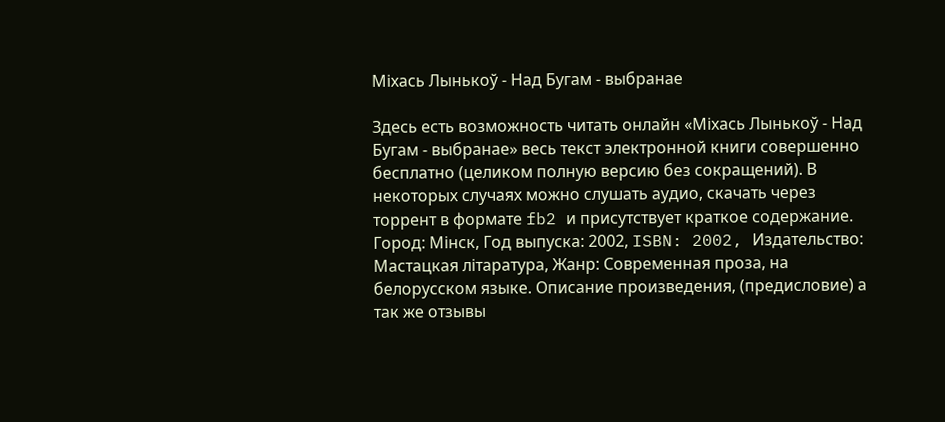Міхась Лынькоў - Над Бугам - выбранае

Здесь есть возможность читать онлайн «Міхась Лынькоў - Над Бугам - выбранае» весь текст электронной книги совершенно бесплатно (целиком полную версию без сокращений). В некоторых случаях можно слушать аудио, скачать через торрент в формате fb2 и присутствует краткое содержание. Город: Мінск, Год выпуска: 2002, ISBN: 2002, Издательство: Мастацкая літаратура, Жанр: Современная проза, на белорусском языке. Описание произведения, (предисловие) а так же отзывы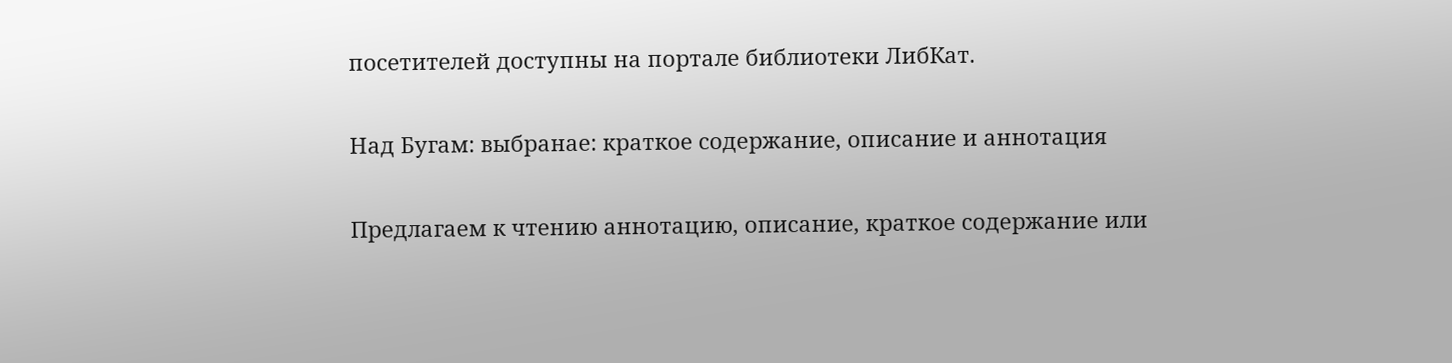посетителей доступны на портале библиотеки ЛибКат.

Над Бугам: выбранае: краткое содержание, описание и аннотация

Предлагаем к чтению аннотацию, описание, краткое содержание или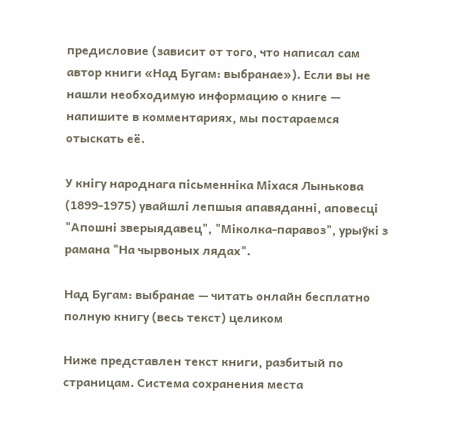предисловие (зависит от того, что написал сам автор книги «Над Бугам: выбранае»). Если вы не нашли необходимую информацию о книге — напишите в комментариях, мы постараемся отыскать её.

У кнігу народнага пісьменніка Міхася Лынькова (1899-1975) увайшлі лепшыя апавяданні, аповесці "Апошні зверыядавец", "Міколка-паравоз", урыўкі з рамана "На чырвоных лядах".

Над Бугам: выбранае — читать онлайн бесплатно полную книгу (весь текст) целиком

Ниже представлен текст книги, разбитый по страницам. Система сохранения места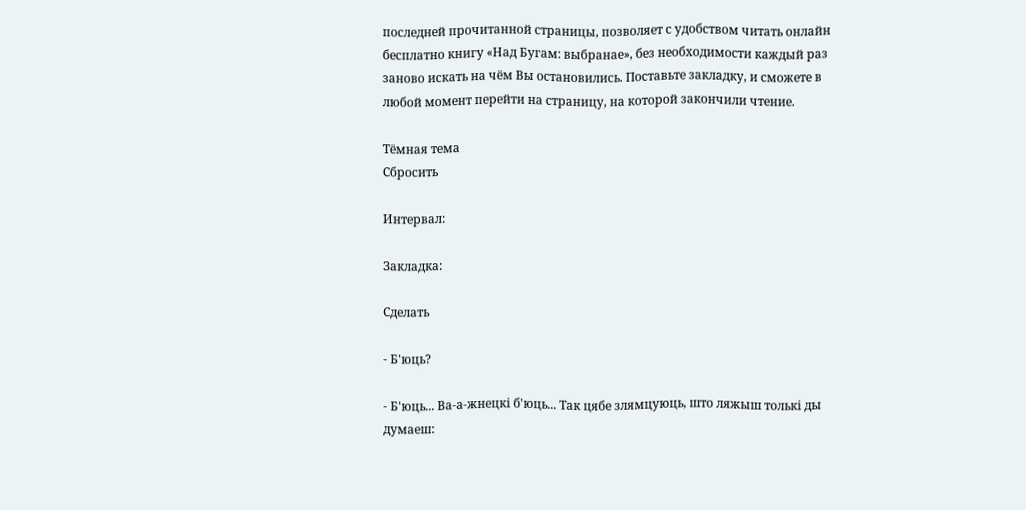последней прочитанной страницы, позволяет с удобством читать онлайн бесплатно книгу «Над Бугам: выбранае», без необходимости каждый раз заново искать на чём Вы остановились. Поставьте закладку, и сможете в любой момент перейти на страницу, на которой закончили чтение.

Тёмная тема
Сбросить

Интервал:

Закладка:

Сделать

- Б'юць?

- Б'юць... Ва-а-жнецкі б'юць... Так цябе злямцуюць, што ляжыш толькі ды думаеш: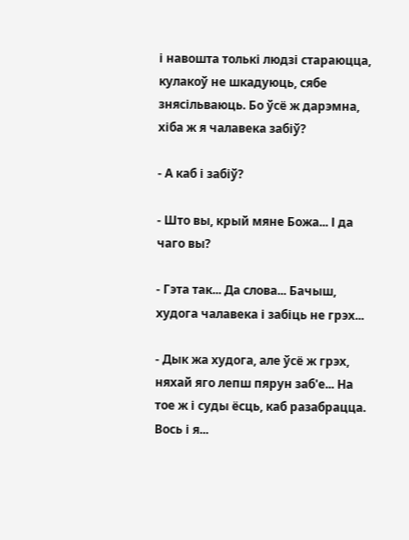і навошта толькі людзі стараюцца, кулакоў не шкадуюць, сябе знясільваюць. Бо ўсё ж дарэмна, хіба ж я чалавека забіў?

- А каб і забіў?

- Што вы, крый мяне Божа... І да чаго вы?

- Гэта так... Да слова... Бачыш, худога чалавека і забіць не грэх...

- Дык жа худога, але ўсё ж грэх, няхай яго лепш пярун заб'е... На тое ж і суды ёсць, каб разабрацца. Вось і я...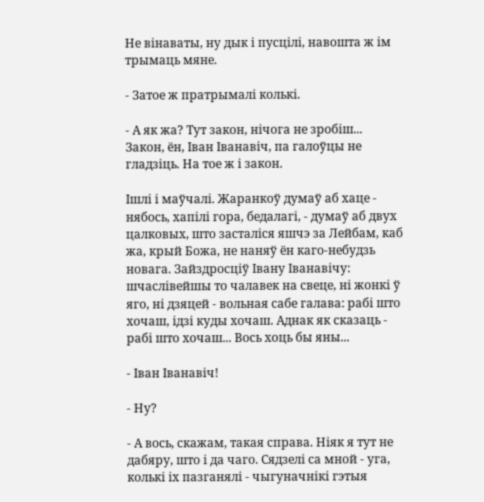Не вінаваты, ну дык і пусцілі, навошта ж ім трымаць мяне.

- Затое ж пратрымалі колькі.

- А як жа? Тут закон, нічога не зробіш... Закон, ён, Іван Іванавіч, па галоўцы не гладзіць. На тое ж і закон.

Ішлі і маўчалі. Жаранкоў думаў аб хаце - нябось, хапілі гора, бедалагі, - думаў аб двух цалковых, што засталіся яшчэ за Лейбам, каб жа, крый Божа, не наняў ён каго-небудзь новага. Зайздросціў Івану Іванавічу: шчаслівейшы то чалавек на свеце, ні жонкі ў яго, ні дзяцей - вольная сабе галава: рабі што хочаш, ідзі куды хочаш. Аднак як сказаць - рабі што хочаш... Вось хоць бы яны...

- Іван Іванавіч!

- Ну?

- А вось, скажам, такая справа. Ніяк я тут не дабяру, што і да чаго. Сядзелі са мной - уга, колькі іх пазганялі - чыгуначнікі гэтыя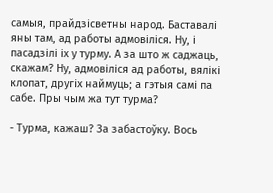самыя, прайдзісветны народ. Баставалі яны там, ад работы адмовіліся. Ну, і пасадзілі іх у турму. А за што ж саджаць, скажам? Ну, адмовіліся ад работы, вялікі клопат, другіх наймуць; а гэтыя самі па сабе. Пры чым жа тут турма?

- Турма, кажаш? За забастоўку. Вось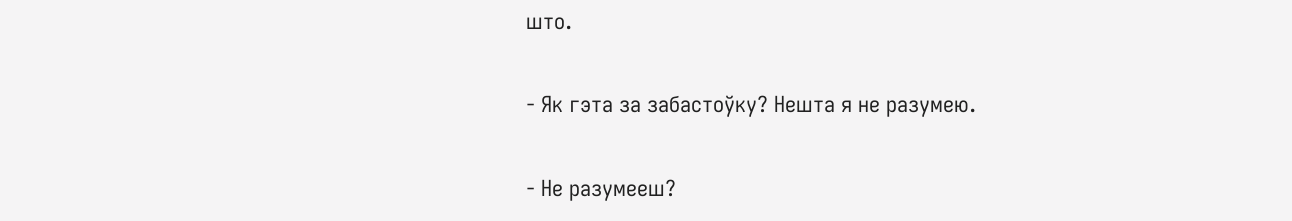што.

- Як гэта за забастоўку? Нешта я не разумею.

- Не разумееш?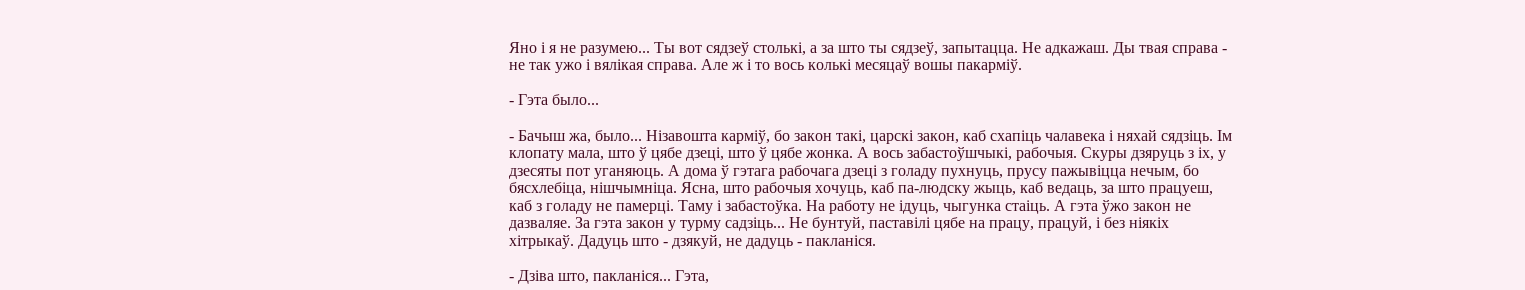Яно і я не разумею... Ты вот сядзеў столькі, а за што ты сядзеў, запытацца. Не адкажаш. Ды твая справа - не так ужо і вялікая справа. Але ж і то вось колькі месяцаў вошы пакарміў.

- Гэта было...

- Бачыш жа, было... Нізавошта карміў, бо закон такі, царскі закон, каб схапіць чалавека і няхай сядзіць. Ім клопату мала, што ў цябе дзеці, што ў цябе жонка. А вось забастоўшчыкі, рабочыя. Скуры дзяруць з іх, у дзесяты пот уганяюць. А дома ў гэтага рабочага дзеці з голаду пухнуць, прусу пажывіцца нечым, бо бясхлебіца, нішчымніца. Ясна, што рабочыя хочуць, каб па-людску жыць, каб ведаць, за што працуеш, каб з голаду не памерці. Таму і забастоўка. На работу не ідуць, чыгунка стаіць. А гэта ўжо закон не дазваляе. За гэта закон у турму садзіць... Не бунтуй, паставілі цябе на працу, працуй, і без ніякіх хітрыкаў. Дадуць што - дзякуй, не дадуць - пакланіся.

- Дзіва што, пакланіся... Гэта,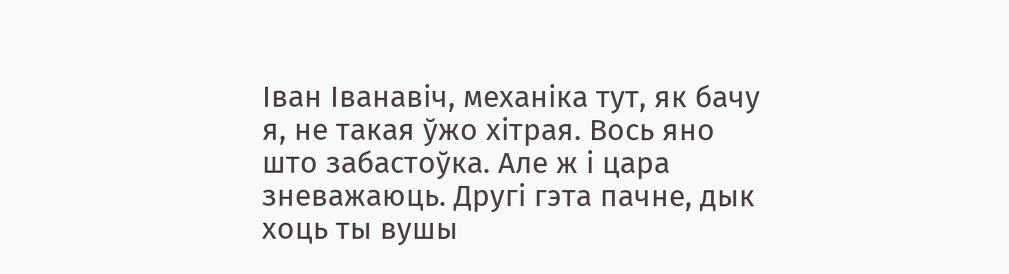Іван Іванавіч, механіка тут, як бачу я, не такая ўжо хітрая. Вось яно што забастоўка. Але ж і цара зневажаюць. Другі гэта пачне, дык хоць ты вушы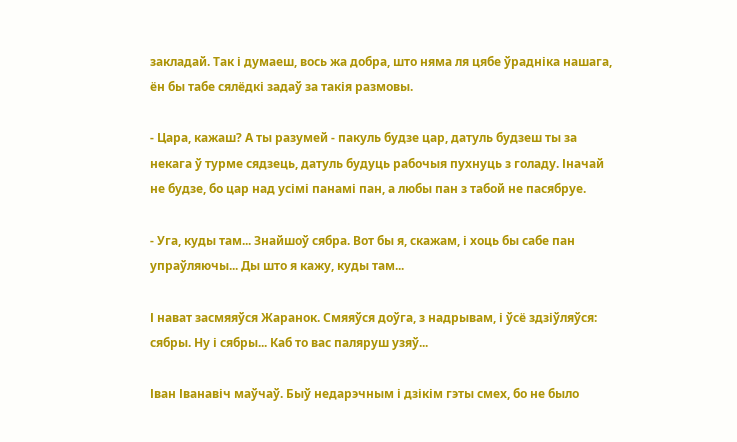закладай. Так і думаеш, вось жа добра, што няма ля цябе ўрадніка нашага, ён бы табе сялёдкі задаў за такія размовы.

- Цара, кажаш? А ты разумей - пакуль будзе цар, датуль будзеш ты за некага ў турме сядзець, датуль будуць рабочыя пухнуць з голаду. Іначай не будзе, бо цар над усімі панамі пан, а любы пан з табой не пасябруе.

- Уга, куды там... Знайшоў сябра. Вот бы я, скажам, і хоць бы сабе пан упраўляючы... Ды што я кажу, куды там...

І нават засмяяўся Жаранок. Смяяўся доўга, з надрывам, і ўсё здзіўляўся: сябры. Ну і сябры... Каб то вас паляруш узяў...

Іван Іванавіч маўчаў. Быў недарэчным і дзікім гэты смех, бо не было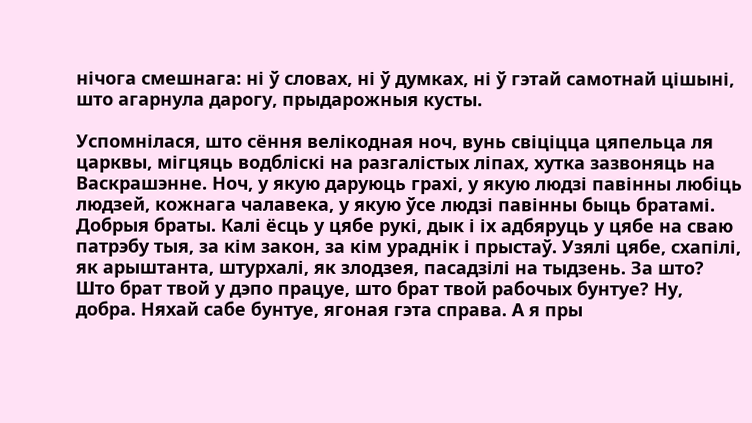нічога смешнага: ні ў словах, ні ў думках, ні ў гэтай самотнай цішыні, што агарнула дарогу, прыдарожныя кусты.

Успомнілася, што сёння велікодная ноч, вунь свіціцца цяпельца ля царквы, мігцяць водбліскі на разгалістых ліпах, хутка зазвоняць на Васкрашэнне. Ноч, у якую даруюць грахі, у якую людзі павінны любіць людзей, кожнага чалавека, у якую ўсе людзі павінны быць братамі. Добрыя браты. Калі ёсць у цябе рукі, дык і іх адбяруць у цябе на сваю патрэбу тыя, за кім закон, за кім ураднік і прыстаў. Узялі цябе, схапілі, як арыштанта, штурхалі, як злодзея, пасадзілі на тыдзень. За што? Што брат твой у дэпо працуе, што брат твой рабочых бунтуе? Ну, добра. Няхай сабе бунтуе, ягоная гэта справа. А я пры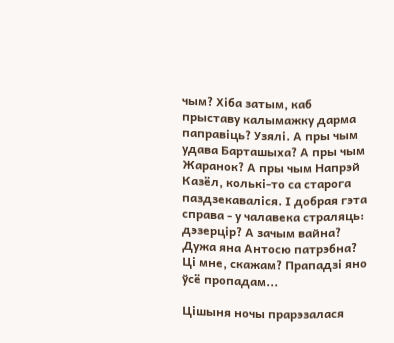чым? Хіба затым, каб прыставу калымажку дарма паправіць? Узялі. А пры чым удава Барташыха? А пры чым Жаранок? А пры чым Напрэй Казёл, колькі-то са старога паздзекаваліся. І добрая гэта справа - у чалавека страляць: дэзерцір? А зачым вайна? Дужа яна Антосю патрэбна? Ці мне, скажам? Прападзі яно ўсё пропадам...

Цішыня ночы прарэзалася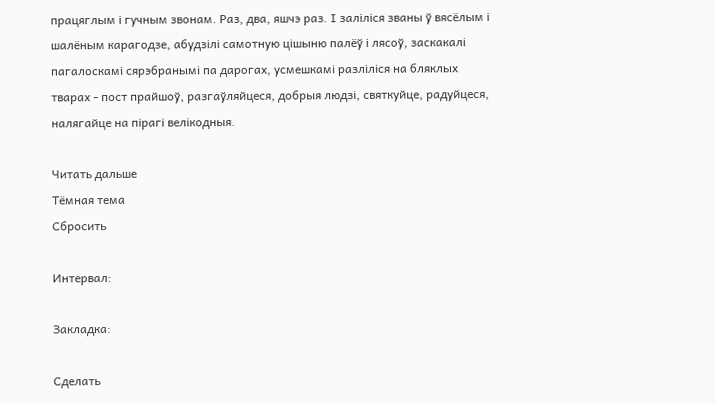працяглым і гучным звонам. Раз, два, яшчэ раз. І заліліся званы ў вясёлым і шалёным карагодзе, абудзілі самотную цішыню палёў і лясоў, заскакалі пагалоскамі сярэбранымі па дарогах, усмешкамі разліліся на бляклых тварах - пост прайшоў, разгаўляйцеся, добрыя людзі, святкуйце, радуйцеся, налягайце на пірагі велікодныя.

Читать дальше
Тёмная тема
Сбросить

Интервал:

Закладка:

Сделать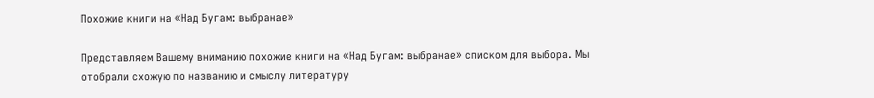Похожие книги на «Над Бугам: выбранае»

Представляем Вашему вниманию похожие книги на «Над Бугам: выбранае» списком для выбора. Мы отобрали схожую по названию и смыслу литературу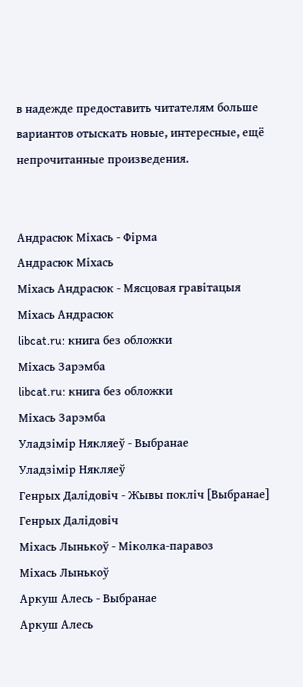в надежде предоставить читателям больше вариантов отыскать новые, интересные, ещё непрочитанные произведения.


Андрасюк Міхась - Фірма
Андрасюк Міхась
Міхась Андрасюк - Мясцовая гравітацыя
Міхась Андрасюк
libcat.ru: книга без обложки
Міхась Зарэмба
libcat.ru: книга без обложки
Міхась Зарэмба
Уладзімір Някляеў - Выбранае
Уладзімір Някляеў
Генрых Далідовіч - Жывы покліч [Выбранае]
Генрых Далідовіч
Міхась Лынькоў - Міколка-паравоз
Міхась Лынькоў
Аркуш Алесь - Выбранае
Аркуш Алесь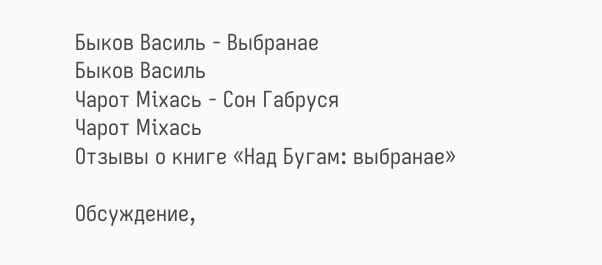Быков Василь - Выбранае
Быков Василь
Чарот Міхась - Сон Габруся
Чарот Міхась
Отзывы о книге «Над Бугам: выбранае»

Обсуждение,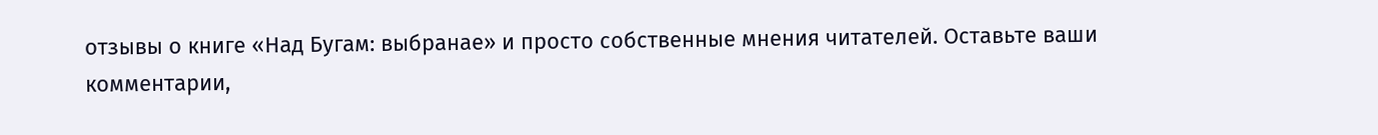отзывы о книге «Над Бугам: выбранае» и просто собственные мнения читателей. Оставьте ваши комментарии,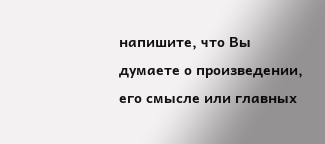напишите, что Вы думаете о произведении, его смысле или главных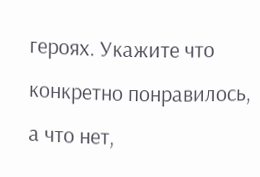героях. Укажите что конкретно понравилось, а что нет,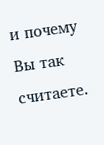и почему Вы так считаете.